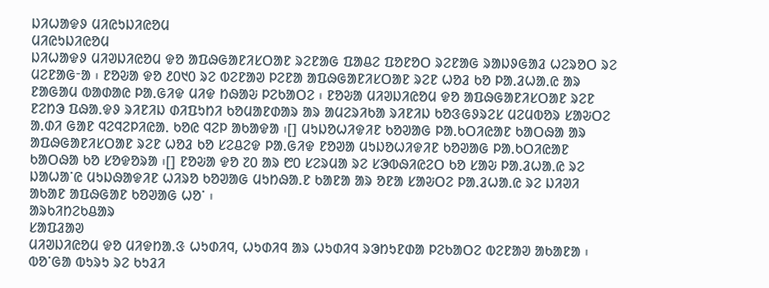ᱡᱤᱦᱟᱫᱽ ᱢᱤᱭᱩᱡᱤᱭᱚᱢ
ᱢᱤᱭᱩᱡᱤᱭᱚᱢ
ᱡᱤᱦᱟᱫᱽ ᱢᱤᱣᱡᱤᱭᱚᱢ ᱫᱚ ᱟᱯᱷᱜᱟᱱᱤᱥᱛᱟᱱ ᱨᱮᱱᱟᱜ ᱯᱟᱪᱮ ᱯᱚᱱᱚᱛ ᱨᱮᱱᱟᱜ ᱨᱟᱡᱽᱜᱟᱲ ᱦᱮᱨᱚᱛ ᱨᱮ ᱢᱮᱱᱟᱜᱼᱟ ᱾ ᱱᱚᱶᱟ ᱫᱚ ᱒᱐᱑᱐ ᱨᱮ ᱵᱮᱱᱟᱣ ᱞᱮᱱᱟ ᱟᱯᱷᱜᱟᱱᱤᱥᱛᱟᱱ ᱨᱮᱱ ᱦᱚᱲ ᱠᱚ ᱞᱟᱹᱲᱦᱟᱹᱭ ᱟᱨ ᱱᱟᱜᱟᱢ ᱵᱟᱰᱟᱭ ᱞᱟᱹᱜᱤᱫ ᱢᱤᱫ ᱴᱷᱟᱶ ᱞᱮᱠᱟᱛᱮ ᱾ ᱱᱚᱶᱟ ᱢᱤᱣᱡᱤᱭᱚᱢ ᱫᱚ ᱟᱯᱷᱜᱟᱱᱤᱥᱛᱟᱱ ᱨᱮᱱ ᱱᱮᱴᱳ ᱯᱷᱟᱹᱫᱽ ᱨᱤᱱᱤᱡ ᱰᱤᱯᱩᱴᱤ ᱠᱚᱢᱟᱱᱰᱟᱨ ᱟᱨ ᱟᱢᱮᱨᱤᱠᱟ ᱨᱤᱱᱤᱡ ᱠᱚᱝᱜᱽᱨᱮᱥ ᱢᱮᱢᱵᱚᱨ ᱥᱟᱶᱛᱮ ᱟᱹᱰᱤ ᱜᱟᱱ ᱧᱮᱧᱮᱞᱤᱭᱟᱹ ᱠᱚᱭ ᱧᱮᱞ ᱟᱠᱟᱫᱟ ᱾[] ᱢᱩᱡᱚᱦᱤᱫᱤᱱ ᱠᱚᱣᱟᱜ ᱞᱟᱹᱠᱛᱤᱭᱟᱱ ᱠᱟᱛᱷᱟ ᱟᱨ ᱟᱯᱷᱜᱟᱱᱤᱥᱛᱟᱱ ᱨᱮᱱ ᱦᱚᱲ ᱠᱚ ᱥᱮᱪᱮᱫ ᱞᱟᱹᱜᱤᱫ ᱱᱚᱣᱟ ᱢᱩᱡᱚᱦᱤᱫᱤᱱ ᱠᱚᱣᱟᱜ ᱞᱟᱹᱠᱛᱤᱭᱟᱱ ᱠᱟᱛᱷᱟ ᱠᱚ ᱥᱚᱫᱚᱨᱟ ᱾[] ᱱᱚᱶᱟ ᱫᱚ ᱗᱐ ᱟᱨ ᱘᱐ ᱥᱮᱨᱢᱟ ᱨᱮ ᱥᱳᱵᱷᱤᱭᱮᱛ ᱠᱚ ᱥᱟᱶ ᱞᱟᱹᱲᱦᱟᱹᱭ ᱨᱮ ᱡᱟᱦᱟᱸᱭ ᱢᱩᱡᱷᱟᱫᱤᱱ ᱦᱤᱨᱚ ᱠᱚᱣᱟᱜ ᱢᱩᱴᱷᱟᱹᱱ ᱠᱟᱱᱟ ᱟᱨ ᱚᱱᱟ ᱥᱟᱶᱛᱮ ᱞᱟᱹᱲᱦᱟᱹᱭ ᱨᱮ ᱡᱤᱣᱤ ᱟᱠᱟᱱ ᱟᱯᱷᱜᱟᱱ ᱠᱚᱣᱟᱜ ᱦᱚᱸ ᱾
ᱟᱨᱠᱤᱴᱮᱠᱪᱟᱨ
ᱥᱟᱯᱲᱟᱣ
ᱢᱤᱣᱡᱤᱭᱚᱢ ᱫᱚ ᱢᱤᱫᱴᱟᱹᱝ ᱦᱩᱰᱤᱧ, ᱦᱩᱰᱤᱧ ᱟᱨ ᱦᱩᱰᱤᱧ ᱨᱳᱴᱩᱱᱰᱟ ᱞᱮᱠᱟᱛᱮ ᱵᱮᱱᱟᱣ ᱟᱠᱟᱱᱟ ᱾ ᱵᱚᱸᱜᱟ ᱵᱩᱨᱩ ᱨᱮ ᱠᱩᱲᱤ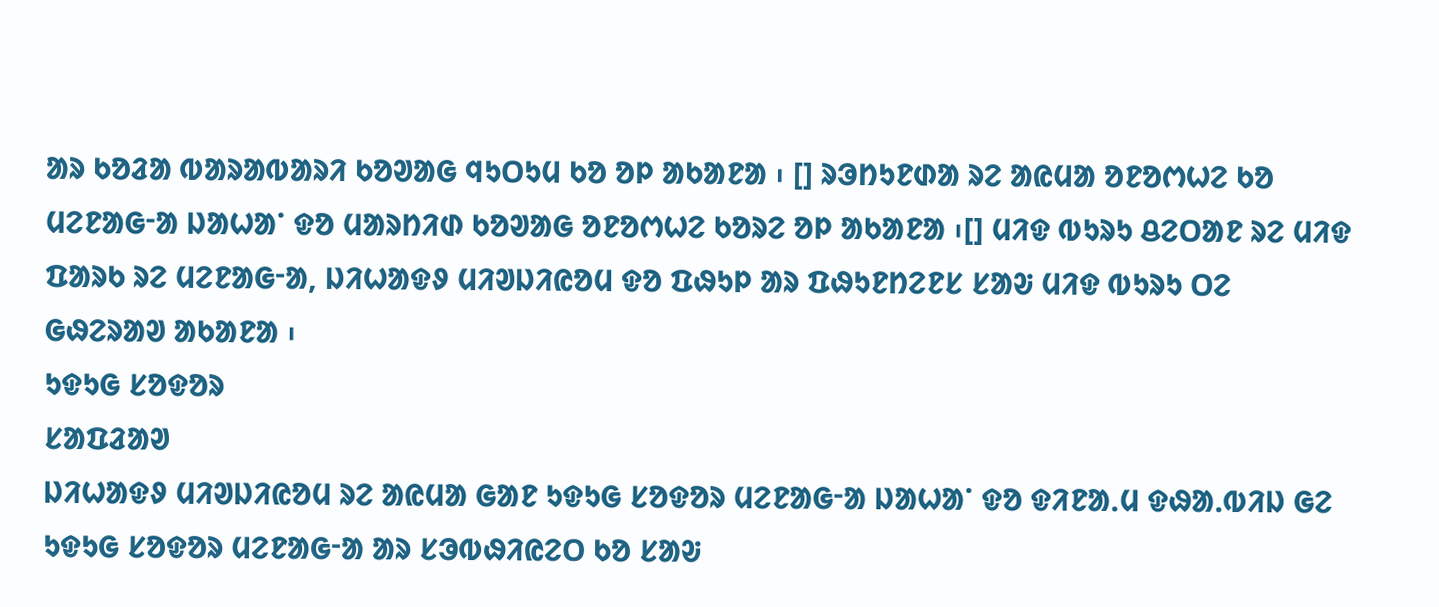ᱟᱨ ᱠᱚᱲᱟ ᱵᱟᱨᱟᱵᱟᱨᱤ ᱠᱚᱣᱟᱜ ᱧᱩᱛᱩᱢ ᱠᱚ ᱚᱞ ᱟᱠᱟᱱᱟ ᱾ [] ᱨᱳᱴᱩᱱᱰᱟ ᱨᱮ ᱟᱭᱢᱟ ᱚᱱᱚᱬᱦᱮ ᱠᱚ ᱢᱮᱱᱟᱜᱼᱟ ᱡᱟᱦᱟᱸ ᱫᱚ ᱢᱟᱨᱴᱤᱰ ᱠᱚᱣᱟᱜ ᱚᱱᱚᱬᱦᱮ ᱠᱚᱨᱮ ᱚᱞ ᱟᱠᱟᱱᱟ ᱾[] ᱢᱤᱫ ᱵᱩᱨᱩ ᱪᱮᱛᱟᱱ ᱨᱮ ᱢᱤᱫ ᱯᱟᱨᱠ ᱨᱮ ᱢᱮᱱᱟᱜᱼᱟ, ᱡᱤᱦᱟᱫᱽ ᱢᱤᱣᱡᱤᱭᱚᱢ ᱫᱚ ᱯᱷᱩᱞ ᱟᱨ ᱯᱷᱩᱱᱴᱮᱱᱥ ᱥᱟᱶ ᱢᱤᱫ ᱵᱩᱨᱩ ᱛᱮ ᱜᱷᱮᱨᱟᱣ ᱟᱠᱟᱱᱟ ᱾
ᱩᱫᱩᱜ ᱥᱚᱫᱚᱨ
ᱥᱟᱯᱲᱟᱣ
ᱡᱤᱦᱟᱫᱽ ᱢᱤᱣᱡᱤᱭᱚᱢ ᱨᱮ ᱟᱭᱢᱟ ᱜᱟᱱ ᱩᱫᱩᱜ ᱥᱚᱫᱚᱨ ᱢᱮᱱᱟᱜᱼᱟ ᱡᱟᱦᱟᱸ ᱫᱚ ᱫᱤᱱᱟᱹᱢ ᱫᱷᱟᱹᱵᱤᱡ ᱜᱮ ᱩᱫᱩᱜ ᱥᱚᱫᱚᱨ ᱢᱮᱱᱟᱜᱼᱟ ᱟᱨ ᱥᱳᱵᱷᱤᱭᱮᱛ ᱠᱚ ᱥᱟᱶ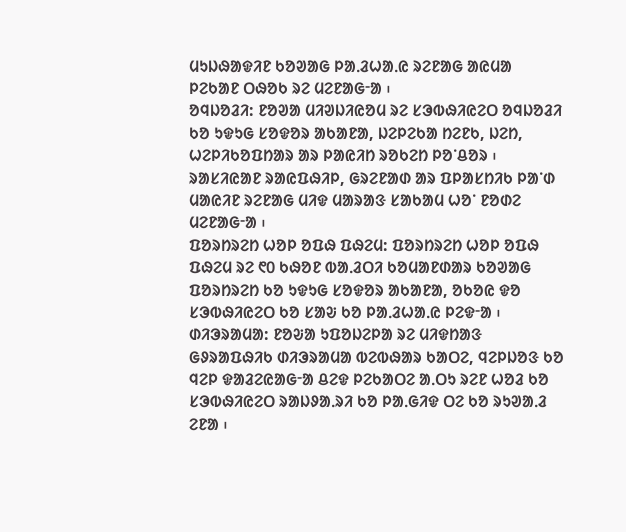ᱢᱩᱡᱷᱟᱫᱤᱱ ᱠᱚᱣᱟᱜ ᱞᱟᱹᱲᱦᱟᱹᱭ ᱨᱮᱱᱟᱜ ᱟᱭᱢᱟ ᱞᱮᱠᱟᱱ ᱛᱷᱚᱠ ᱨᱮ ᱢᱮᱱᱟᱜᱼᱟ ᱾
ᱚᱧᱡᱚᱲᱤ: ᱱᱚᱣᱟ ᱢᱤᱣᱡᱤᱭᱚᱢ ᱨᱮ ᱥᱳᱵᱷᱤᱭᱮᱛ ᱚᱧᱡᱚᱲᱤ ᱠᱚ ᱩᱫᱩᱜ ᱥᱚᱫᱚᱨ ᱟᱠᱟᱱᱟ, ᱡᱮᱞᱮᱠᱟ ᱴᱮᱱᱠ, ᱡᱮᱴ, ᱦᱮᱞᱤᱠᱚᱯᱴᱟᱨ ᱟᱨ ᱞᱟᱭᱤᱴ ᱨᱚᱠᱮᱴ ᱞᱚᱸᱪᱚᱨ ᱾ ᱨᱟᱥᱤᱭᱟᱱ ᱨᱟᱭᱯᱷᱤᱞ, ᱜᱨᱮᱱᱟᱰ ᱟᱨ ᱯᱞᱟᱥᱴᱤᱠ ᱞᱟᱸᱰ ᱢᱟᱭᱤᱱ ᱨᱮᱱᱟᱜ ᱢᱤᱫ ᱢᱟᱨᱟᱝ ᱥᱟᱠᱟᱢ ᱦᱚᱸ ᱱᱚᱰᱮ ᱢᱮᱱᱟᱜᱼᱟ ᱾
ᱯᱚᱨᱴᱨᱮᱴ ᱦᱚᱞ ᱚᱯᱷ ᱯᱷᱮᱢ: ᱯᱚᱨᱴᱨᱮᱴ ᱦᱚᱞ ᱚᱯᱷ ᱯᱷᱮᱢ ᱨᱮ ᱖᱐ ᱠᱷᱚᱱ ᱵᱟᱹᱲᱛᱤ ᱠᱚᱢᱟᱱᱰᱟᱨ ᱠᱚᱣᱟᱜ ᱯᱚᱨᱴᱨᱮᱴ ᱠᱚ ᱩᱫᱩᱜ ᱥᱚᱫᱚᱨ ᱟᱠᱟᱱᱟ, ᱚᱠᱚᱭ ᱫᱚ ᱥᱳᱵᱷᱤᱭᱮᱛ ᱠᱚ ᱥᱟᱶ ᱠᱚ ᱞᱟᱹᱲᱦᱟᱹᱭ ᱞᱮᱫᱼᱟ ᱾
ᱰᱤᱳᱨᱟᱢᱟ: ᱱᱚᱶᱟ ᱩᱯᱚᱡᱮᱞᱟ ᱨᱮ ᱢᱤᱫᱴᱟᱝ ᱜᱽᱨᱟᱯᱷᱤᱠ ᱰᱤᱳᱨᱟᱢᱟ ᱵᱮᱵᱷᱟᱨ ᱠᱟᱛᱮ, ᱧᱮᱞᱡᱚᱝ ᱠᱚ ᱧᱮᱞ ᱫᱟᱲᱮᱭᱟᱜᱼᱟ ᱪᱮᱫ ᱞᱮᱠᱟᱛᱮ ᱟᱹᱛᱩ ᱨᱮᱱ ᱦᱚᱲ ᱠᱚ ᱥᱳᱵᱷᱤᱭᱮᱛ ᱨᱟᱡᱽᱟᱹᱨᱤ ᱠᱚ ᱞᱟᱹᱜᱤᱫ ᱛᱮ ᱠᱚ ᱨᱩᱣᱟᱹᱲ ᱮᱱᱟ ᱾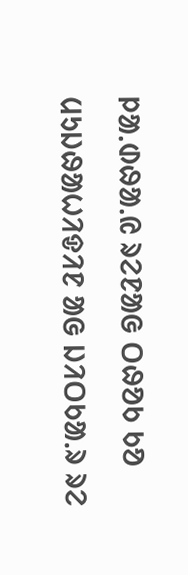ᱞᱟᱹᱰᱷᱟᱹᱭ ᱨᱮᱱᱟᱜ ᱛᱷᱚᱠ ᱠᱚ ᱢᱩᱡᱷᱟᱦᱤᱫᱤᱱ ᱟᱜ ᱡᱤᱛᱠᱟᱹᱨ ᱨᱮ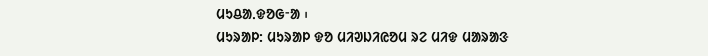ᱢᱩᱪᱟᱹᱫᱚᱜᱼᱟ ᱾
ᱢᱩᱨᱟᱞ: ᱢᱩᱨᱟᱞ ᱫᱚ ᱢᱤᱣᱡᱤᱭᱚᱢ ᱨᱮ ᱢᱤᱫ ᱢᱟᱨᱟᱝ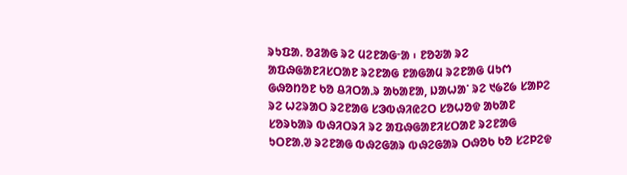ᱨᱩᱯᱟᱹ ᱚᱲᱟᱜ ᱨᱮ ᱢᱮᱱᱟᱜᱼᱟ ᱾ ᱱᱚᱶᱟ ᱨᱮ ᱟᱯᱷᱜᱟᱱᱤᱥᱛᱟᱱ ᱨᱮᱱᱟᱜ ᱱᱟᱜᱟᱢ ᱨᱮᱱᱟᱜ ᱢᱩᱬ ᱜᱷᱚᱴᱚᱱ ᱠᱚ ᱪᱤᱛᱟᱹᱨ ᱟᱠᱟᱱᱟ, ᱡᱟᱦᱟᱸ ᱨᱮ ᱑᱙᱗᱙ ᱥᱟᱞᱮ ᱨᱮ ᱦᱮᱨᱟᱛ ᱨᱮᱱᱟᱜ ᱥᱳᱵᱷᱤᱭᱮᱛ ᱥᱚᱦᱚᱫ ᱟᱠᱟᱱ ᱥᱚᱨᱠᱟᱨ ᱵᱷᱤᱛᱨᱤ ᱨᱮ ᱟᱯᱷᱜᱟᱱᱤᱥᱛᱟᱱ ᱨᱮᱱᱟᱜ ᱩᱛᱱᱟᱹᱣ ᱨᱮᱱᱟᱜ ᱵᱷᱮᱜᱟᱨ ᱵᱷᱮᱜᱟᱨ ᱛᱷᱚᱠ ᱠᱚ ᱥᱮᱞᱮᱫ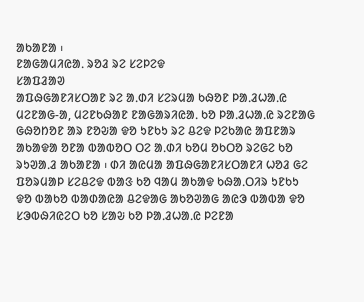ᱟᱠᱟᱱᱟ ᱾
ᱱᱟᱜᱟᱢᱤᱭᱟᱹ ᱨᱚᱲ ᱨᱮ ᱥᱮᱞᱮᱫ
ᱥᱟᱯᱲᱟᱣ
ᱟᱯᱷᱜᱟᱱᱤᱥᱛᱟᱱ ᱨᱮ ᱟᱹᱰᱤ ᱥᱮᱨᱢᱟ ᱠᱷᱚᱱ ᱞᱟᱹᱲᱦᱟᱹᱭ ᱢᱮᱱᱟᱜ-ᱟ, ᱢᱮᱱᱠᱷᱟᱱ ᱱᱟᱜᱟᱨᱤᱭᱟᱹ ᱠᱚ ᱞᱟᱹᱲᱦᱟᱹᱭ ᱨᱮᱱᱟᱜ ᱜᱷᱚᱴᱚᱱ ᱟᱨ ᱱᱚᱶᱟ ᱫᱚ ᱩᱱᱠᱩ ᱨᱮ ᱪᱮᱫ ᱞᱮᱠᱟᱭ ᱟᱯᱱᱟᱨ ᱟᱠᱟᱫᱟ ᱚᱱᱟ ᱵᱟᱵᱚᱛ ᱛᱮ ᱟᱹᱰᱤ ᱠᱚᱢ ᱚᱠᱛᱚ ᱨᱮᱜᱮ ᱠᱚ ᱨᱩᱣᱟᱹᱲ ᱟᱠᱟᱱᱟ ᱾ ᱰᱤ ᱟᱭᱢᱟ ᱟᱯᱷᱜᱟᱱᱤᱥᱛᱟᱱᱤ ᱦᱚᱲ ᱜᱮ ᱯᱚᱨᱢᱟᱞ ᱥᱮᱪᱮᱫ ᱵᱟᱝ ᱠᱚ ᱧᱟᱢ ᱟᱠᱟᱫ ᱠᱷᱟᱹᱛᱤᱨ ᱩᱱᱠᱩ ᱫᱚ ᱵᱟᱠᱚ ᱵᱟᱰᱟᱭᱟ ᱪᱮᱫᱟᱜ ᱟᱠᱚᱣᱟᱜ ᱟᱭᱳ ᱵᱟᱵᱟ ᱫᱚ ᱥᱳᱵᱷᱤᱭᱮᱛ ᱠᱚ ᱥᱟᱶ ᱠᱚ ᱞᱟᱹᱲᱦᱟᱹᱭ ᱞᱮᱱᱟ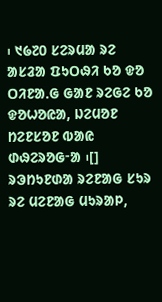᱾ ᱑᱙᱗᱐ ᱥᱮᱨᱢᱟ ᱨᱮ ᱟᱥᱲᱟ ᱯᱩᱛᱷᱤ ᱠᱚ ᱫᱚ ᱛᱤᱱᱟᱹᱜ ᱜᱟᱱ ᱨᱮᱜᱮ ᱠᱚ ᱫᱚᱦᱚᱭᱟ, ᱡᱮᱢᱚᱱ ᱴᱮᱱᱥᱚᱱ ᱵᱟᱭ ᱰᱷᱮᱨᱚᱜᱼᱟ ᱾[] ᱨᱳᱴᱩᱱᱰᱟ ᱨᱮᱱᱟᱜ ᱥᱩᱨ ᱨᱮ ᱢᱮᱱᱟᱜ ᱢᱩᱨᱟᱞ,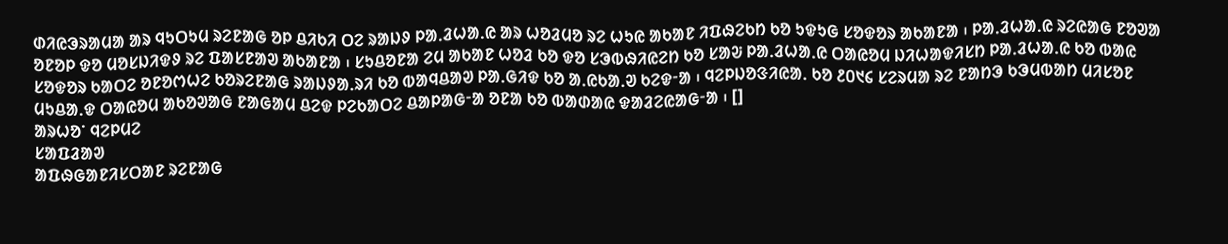ᱰᱤᱭᱳᱨᱟᱢᱟ ᱟᱨ ᱧᱩᱛᱩᱢ ᱨᱮᱱᱟᱜ ᱚᱞ ᱪᱤᱠᱤ ᱛᱮ ᱨᱟᱡᱽ ᱞᱟᱹᱲᱦᱟᱹᱭ ᱟᱨ ᱦᱚᱲᱢᱚ ᱨᱮ ᱦᱩᱭ ᱟᱠᱟᱱ ᱤᱯᱷᱮᱠᱴ ᱠᱚ ᱩᱫᱩᱜ ᱥᱚᱫᱚᱨ ᱟᱠᱟᱱᱟ ᱾ ᱞᱟᱹᱲᱦᱟᱹᱭ ᱨᱮᱭᱟᱜ ᱱᱚᱣᱟ ᱚᱱᱚᱞ ᱫᱚ ᱢᱚᱥᱡᱤᱫᱽ ᱨᱮ ᱯᱟᱥᱱᱟᱣ ᱟᱠᱟᱱᱟ ᱾ ᱥᱩᱪᱚᱱᱟ ᱮᱢ ᱟᱠᱟᱱ ᱦᱚᱲ ᱠᱚ ᱫᱚ ᱥᱳᱵᱷᱤᱭᱮᱴ ᱠᱚ ᱥᱟᱶ ᱞᱟᱹᱲᱦᱟᱹᱭ ᱛᱟᱭᱚᱢ ᱡᱤᱦᱟᱫᱤᱥᱴ ᱞᱟᱹᱲᱦᱟᱹᱭ ᱠᱚ ᱵᱟᱭ ᱥᱚᱫᱚᱨ ᱠᱟᱛᱮ ᱚᱱᱚᱬᱦᱮ ᱠᱚᱨᱮᱱᱟᱜ ᱨᱟᱡᱽᱟᱹᱨᱤ ᱠᱚ ᱵᱟᱧᱪᱟᱣ ᱞᱟᱹᱜᱤᱫ ᱠᱚ ᱟᱹᱭᱠᱟᱹᱣ ᱠᱮᱫᱼᱟ ᱾ ᱧᱮᱞᱡᱚᱝᱤᱭᱟᱹ ᱠᱚ ᱒᱐᱑᱔ ᱥᱮᱨᱢᱟ ᱨᱮ ᱱᱟᱴᱳ ᱠᱳᱢᱵᱟᱴ ᱢᱤᱥᱚᱱ ᱢᱩᱪᱟᱹᱫ ᱛᱟᱭᱚᱢ ᱟᱠᱚᱣᱟᱜ ᱱᱟᱜᱟᱢ ᱪᱮᱫ ᱞᱮᱠᱟᱛᱮ ᱪᱟᱞᱟᱜᱼᱟ ᱚᱱᱟ ᱠᱚ ᱵᱟᱰᱟᱭ ᱫᱟᱲᱮᱭᱟᱜᱼᱟ ᱾ []
ᱟᱨᱦᱚᱸ ᱧᱮᱞᱢᱮ
ᱥᱟᱯᱲᱟᱣ
ᱟᱯᱷᱜᱟᱱᱤᱥᱛᱟᱱ ᱨᱮᱱᱟᱜ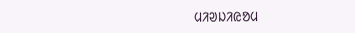ᱢᱤᱣᱡᱤᱭᱚᱢ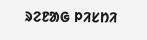ᱨᱮᱱᱟᱜ ᱞᱤᱥᱴᱤ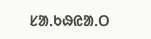ᱥᱟᱹᱠᱷᱭᱟᱹᱛ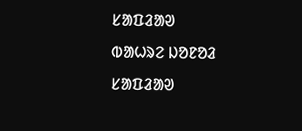ᱥᱟᱯᱲᱟᱣ
ᱵᱟᱦᱨᱮ ᱡᱚᱱᱚᱲ
ᱥᱟᱯᱲᱟᱣ